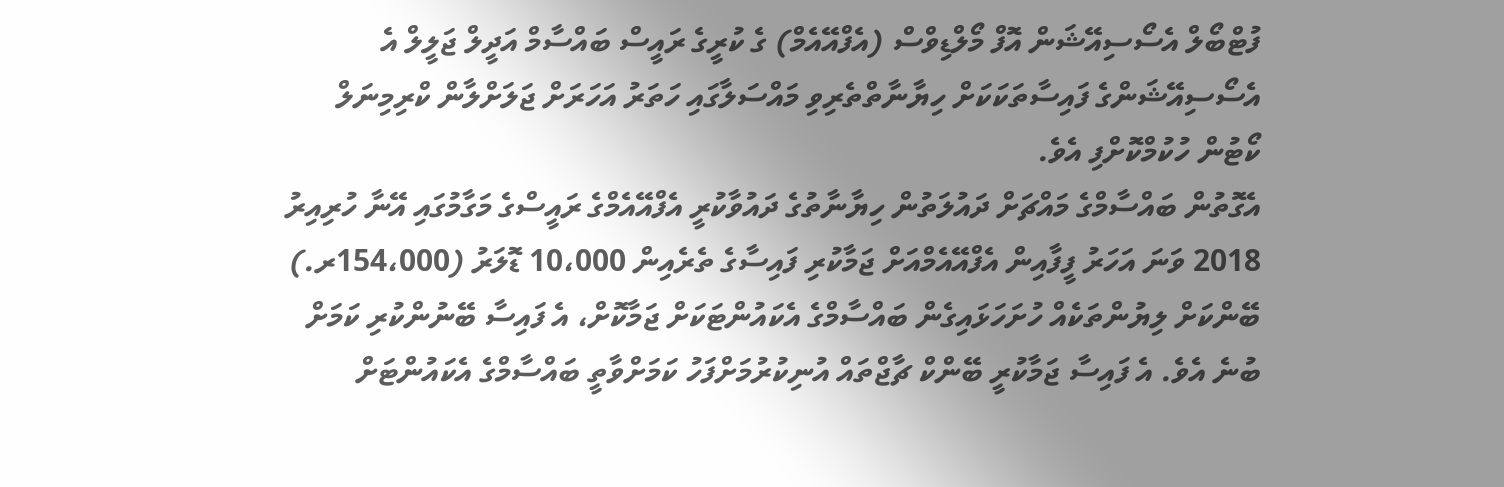ފުޓްބޯލް އެސޯސިއޭޝަން އޮފް މޯލްޑިވްސް (އެފްއޭއެމް) ގެ ކުރީގެ ރައީސް ބައްސާމް އަދީލް ޖަލީލް އެ އެސޯސިއޭޝަންގެ ފައިސާތަކަކަށް ހިޔާނާތްތެރިވި މައްސަލާގައި ހަތަރު އަހަރަށް ޖަލަށްލާން ކްރިމިނަލް ކޯޓުން ހުކުމްކޮށްފި އެވެ.
އެގޮތުން ބައްސާމްގެ މައްޗަށް ދައުލަތުން ހިޔާނާތުގެ ދައުވާކުރީ އެފްއޭއެމްގެ ރައީސްގެ މަގާމުގައި އޭނާ ހުރިއިރު 2018 ވަނަ އަހަރު ފީފާއިން އެފްއޭއެމްއަށް ޖަމާކުރި ފައިސާގެ ތެރެއިން 10،000 ޑޮލަރު (154،000ރ.) ބޭންކަށް ލިޔުންތަކެއް ހުށަހަޅައިގެން ބައްސާމްގެ އެކައުންޓަކަށް ޖަމާކޮށް، އެ ފައިސާ ބޭނުންކުރި ކަމަށް ބުނެ އެވެ. އެ ފައިސާ ޖަމާކުރީ ބޭންކް ޗާޖްތައް އުނިކުރުމަށްފަހު ކަމަށްވާތީ ބައްސާމްގެ އެކައުންޓަށް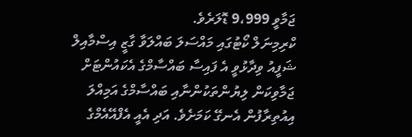ޖަމާވީ 9،999 ޑޮލަރެވެ.
ކްރިމިނަލް ކޯޓުގައި މައްސަލަ ބައްލަވާ ގާޒީ އިސްމާއިލް ޝަފީއު ވިދާޅުވީ އެ ފައިސާ ބައްސާމްގެ އެކައުންޓަށް ޖަމާވިކަން ލިޔުންތަކުންނާއި ބައްސާމްގެ އަމިއްލަ އިއުތިރާފުން އެނގޭ ކަމަށެވެ. އަދި އެއީ އެފްއޭއެމްގެ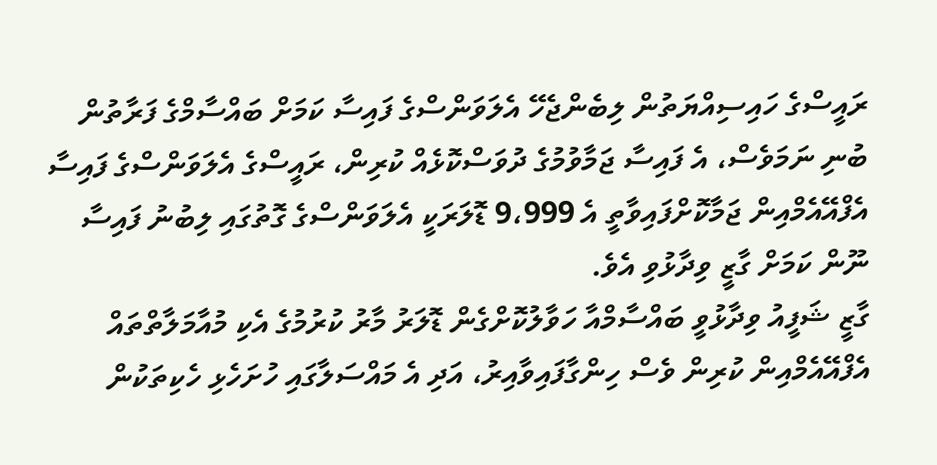ރައީސްގެ ހައިސިއްޔަތުން ލިބެންޖެހޭ އެލަވަންސްގެ ފައިސާ ކަމަށް ބައްސާމްގެ ފަރާތުން ބުނި ނަމަވެސް، އެ ފައިސާ ޖަމާވުމުގެ ދުވަސްކޮޅެއް ކުރިން، ރައީސްގެ އެލަވަންސްގެ ފައިސާ އެފްއޭއެމްއިން ޖަމާކޮށްފައިވާތީ އެ 9،999 ޑޮލަރަކީ އެލަވަންސްގެ ގޮތުގައި ލިބުނު ފައިސާ ނޫން ކަމަށް ގާޒީ ވިދާޅުވި އެވެ.
ގާޒީ ޝަފީއު ވިދާޅުވީ ބައްސާމްއާ ހަވާލުކޮށްގެން ޑޮލަރު މާރު ކުރުމުގެ އެކި މުއާމަލާތްތައް އެފްއޭއެމްއިން ކުރިން ވެސް ހިންގާފައިވާއިރު، އަދި އެ މައްސަލާގައި ހުށަހެޅި ހެކިތަކުން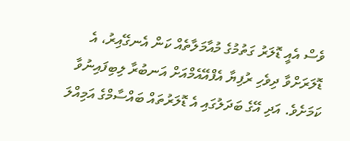ވެސް އެއީ ޑޮލަރު ގަތުމުގެ މުއާމަލާތެއް ކަން އެނގޭއިރު، އެ ޑޮލަރަށްވާ ދިވެހި ރުފިޔާ އެފްއޭއެމްއަށް އަނބުރާ ލިބިފައިނުވާ ކަމަށެވެ. އަދި އޭގެ ބަދަލުގައި އެ ޑޮލަރުތައް ބައްސާމްގެ އަމިއްލަ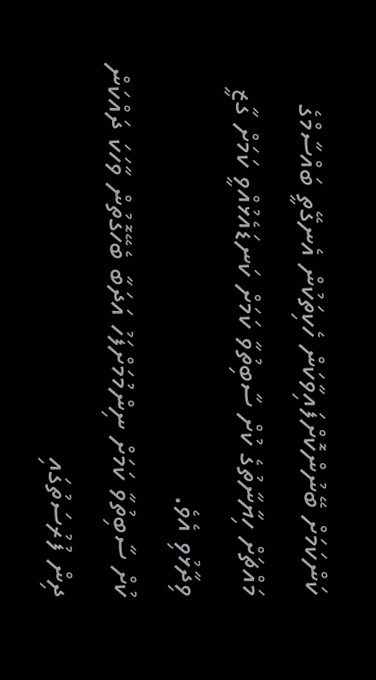ކަންކަމަށް ބޭނުންކޮށްފައިވާކަން ހެކިތަކުން އެނގޭތީ ބައްސާމްގެ މައްޗަށް ހިޔާނާތުގެ ކުށް ސާބިތުވާ ކަމަށް ކަނޑައެޅުއްވީ ކަމަށް ގާޒީ ވިދާޅުވި އެވެ.
ކުށް ސާބިތުވާ ކަމަށް ނިންމުމަށްފަހު އަދަބާ ބެހޭގޮތުން ވާހަކަ ދައްކަން ދިން ފުރުސަތުގައި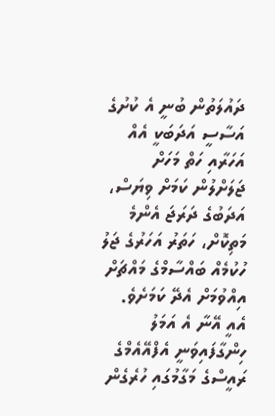ދައުލަތުން ބުނީ އެ ކުށުގެ އަސާސީ އަދަބަކީ އެއް އަހަރާއި ހަތް މަހަށް ޖަލަށްލުން ކަމަށް ވިޔަސް، އަދަބުގެ ދަރަޖަ އެންމެ މަތިކޮށް، ހަތަރު އަހަރުގެ ޖަލު ހުކުމެއް ބައްސާމްގެ މައްޗަށް އިއްވުމަށް އެދޭ ކަމަށެވެ. އެއީ އޭނާ އެ އަމަލު ހިންގާފައިވަނީ އެފްއޭއެމްގެ ރައީސްގެ މަގާމުގައި ހުރެގެން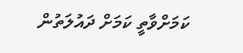ކަމަށްވާތީ ކަމަށް ދައުލަތުން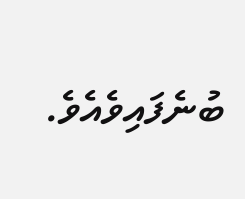ބުނެފައިވެއެވެ.